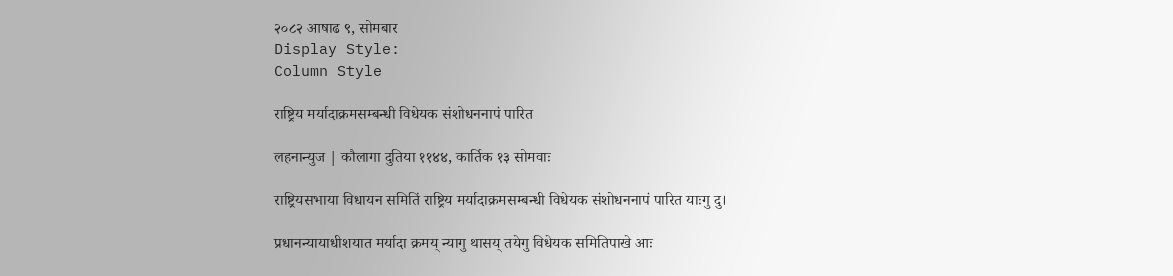२०८२ आषाढ ९, सोमबार
Display Style:
Column Style

राष्ट्रिय मर्यादाक्रमसम्बन्धी विधेयक संशोधननापं पारित

लहनान्युज | कौलागा दुतिया ११४४, कार्तिक १३ सोमवाः

राष्ट्रियसभाया विधायन समितिं राष्ट्रिय मर्यादाक्रमसम्बन्धी विधेयक संशोधननापं पारित याःगु दु।

प्रधानन्यायाधीशयात मर्यादा क्रमय् न्यागु थासय् तयेगु विधेयक समितिपाखे आः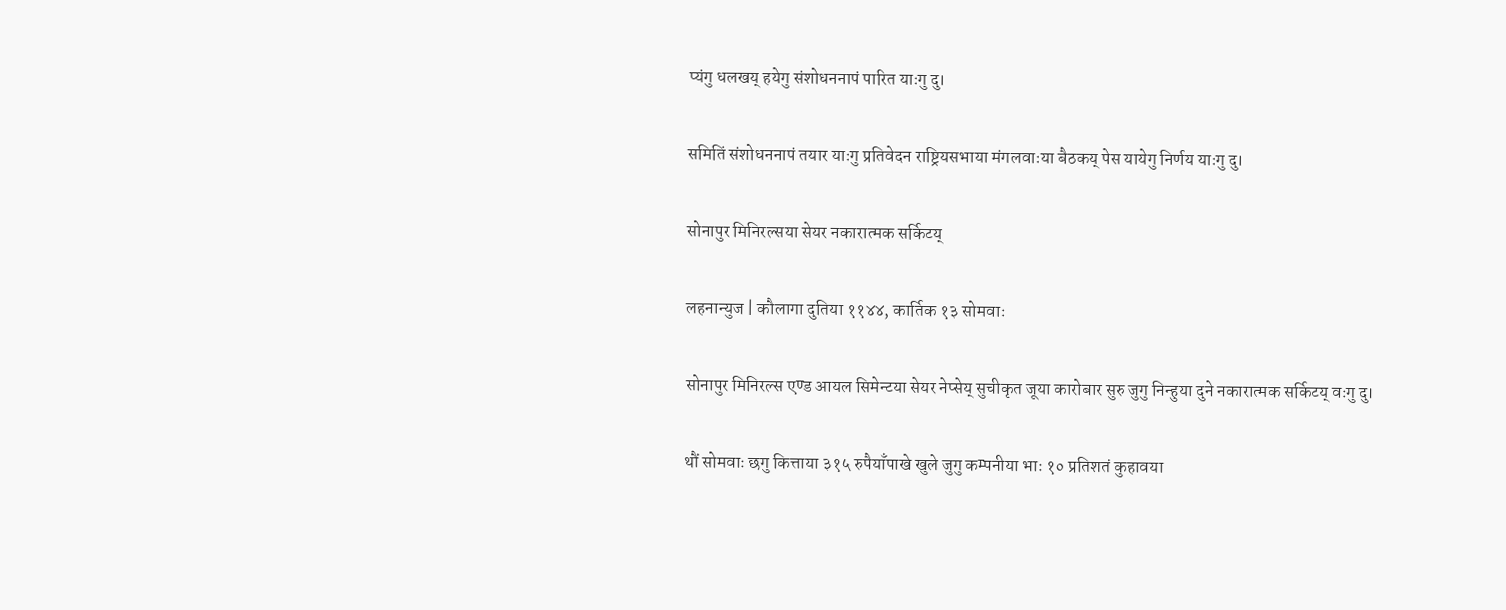प्यंगु धलखय् हयेगु संशोधननापं पारित याःगु दु।

समितिं संशोधननापं तयार याःगु प्रतिवेदन राष्ट्रियसभाया मंगलवाःया बैठकय् पेस यायेगु निर्णय याःगु दु।

सोनापुर मिनिरल्सया सेयर नकारात्मक सर्किटय्

लहनान्युज | कौलागा दुतिया ११४४, कार्तिक १३ सोमवाः

सोनापुर मिनिरल्स एण्ड आयल सिमेन्टया सेयर नेप्सेय् सुचीकृत जूया कारोबार सुरु जुगु निन्हुया दुने नकारात्मक सर्किटय् वःगु दु।

थौं सोमवाः छगु कित्ताया ३१५ रुपैयाँपाखे खुले जुगु कम्पनीया भाः १० प्रतिशतं कुहावया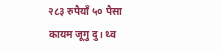२८३ रुपैयाँ ५० पैसा कायम जूगु दु। थ्व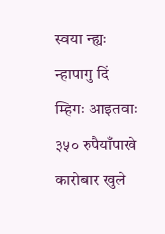स्वया न्ह्यः न्हापागु दिं म्हिगः आइतवाः ३५० रुपैयाँपाखे कारोबार खुले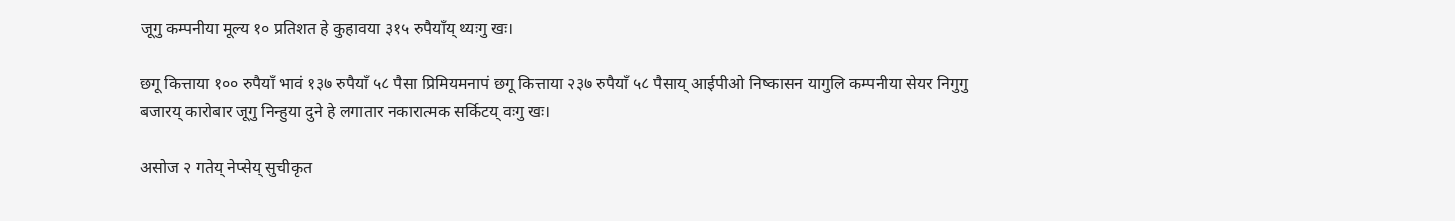जूगु कम्पनीया मूल्य १० प्रतिशत हे कुहावया ३१५ रुपैयाँय् थ्यःगु खः।

छगू कित्ताया १०० रुपैयाँ भावं १३७ रुपैयाँ ५८ पैसा प्रिमियमनापं छगू कित्ताया २३७ रुपैयाँ ५८ पैसाय् आईपीओ निष्कासन यागुलि कम्पनीया सेयर निगुगु बजारय् कारोबार जूगु निन्हुया दुने हे लगातार नकारात्मक सर्किटय् वःगु खः।

असोज २ गतेय् नेप्सेय् सुचीकृत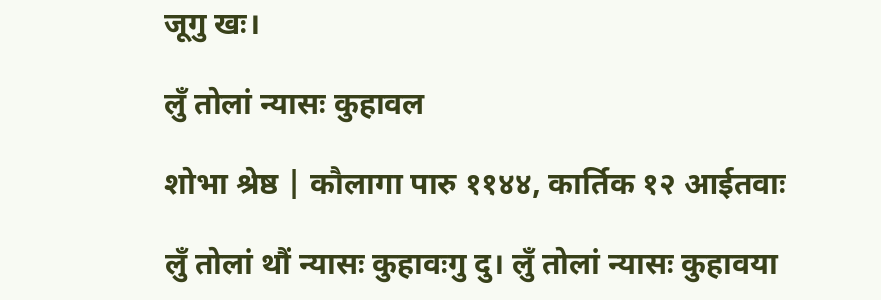जूगु खः।

लुँ तोलां न्यासः कुहावल

शोभा श्रेष्ठ | कौलागा पारु ११४४, कार्तिक १२ आईतवाः

लुँ तोलां थौं न्यासः कुहावःगु दु। लुँ तोलां न्यासः कुहावया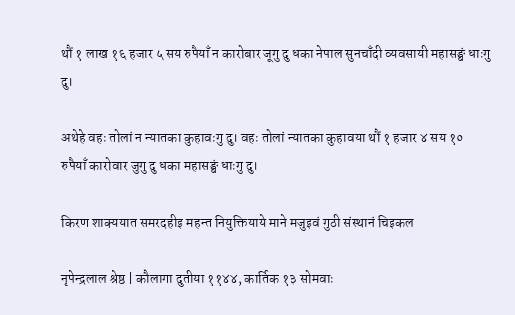थौं १ लाख १६ हजार ५ सय रुपैयाँ न कारोबार जूगु दु धका नेपाल सुनचाँदी व्यवसायी महासङ्घं धाःगु दु।

अथेहे वहः तोलां न न्यातका कुहावःगु दु। वहः तोलां न्यातका कुहावया थौं १ हजार ४ सय १० रुपैयाँ कारोवार जुगु दु धका महासङ्घं धाःगु दु।

किरण शाक्ययात समरदहीइ महन्त नियुक्तियाये माने मजुइवं गुठी संस्थानं चिइकल

नृपेन्द्रलाल श्रेष्ठ | कौलागा दुतीया ११४४, कार्तिक १३ सोमवाः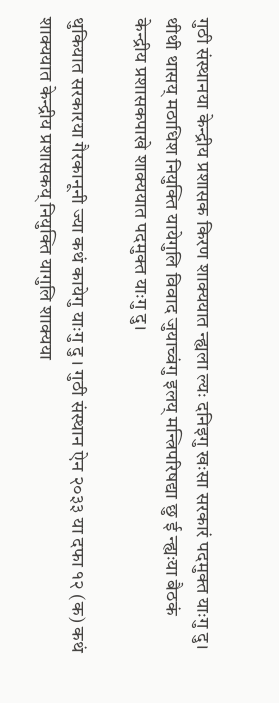गुठी संस्थानया केन्द्रीय प्रशासक किरण शाक्ययात न्ह्यला ल्यः दनिइगु खःसा सरकारं पदमुक्त याःगु दु। थीथी थासय् मठाधिश नियुक्ति यायेगुलि विवाद जुयाच्वंगु इलय् मन्त्रिपरिषद्या छु ई न्ह्यःया बैठकं केन्द्रीय प्रशासकपाखे शाक्ययात पदमुक्त याःगु दु।

थुकियात सरकारया गैरकानूनी ज्या कथं कायेगु याःगु दु । गुठी संस्थान ऐन २०३३ या दफा १२ (क) कथं शाक्ययात केन्द्रीय प्रशासकय् नियुक्ति यागुलि शाक्यया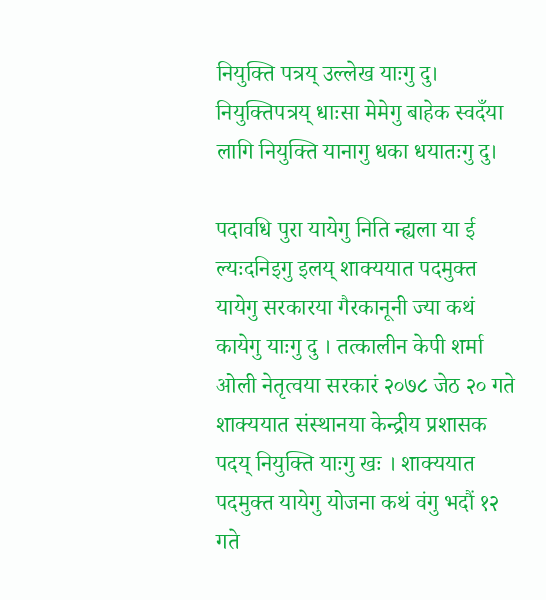नियुक्ति पत्रय् उल्लेख याःगु दु। नियुक्तिपत्रय् धाःसा मेमेगु बाहेक स्वदँया लागि नियुक्ति यानागु धका धयातःगु दु।

पदावधि पुरा यायेगु निति न्ह्यला या ई ल्यःदनिइगु इलय् शाक्ययात पदमुक्त यायेगु सरकारया गैरकानूनी ज्या कथं कायेगु याःगु दु । तत्कालीन केपी शर्मा ओली नेतृत्वया सरकारं २०७८ जेठ २० गते शाक्ययात संस्थानया केन्द्रीय प्रशासक पदय् नियुक्ति याःगु खः । शाक्ययात पदमुक्त यायेगु योजना कथं वंगु भदौं १२ गते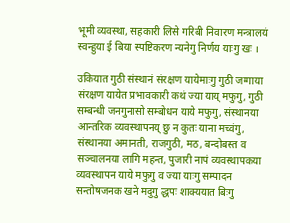भूमी व्यवस्था, सहकारी लिसे गरिबी निवारण मन्त्रालयं स्वन्हुया ई बिया स्पष्टिकरण न्यनेगु निर्णय याःगु खः ।

उकियात गुठी संस्थानं संरक्षण यायेमाःगु गुठी जग्गाया संरक्षण यायेत प्रभावकारी कथं ज्या याय् मफुगु, गुठी सम्बन्धी जनगुनासो सम्बोधन याये मफुगु, संस्थानया आन्तरिक व्यवस्थापनय् छु न कुतः याना मच्वंगु, संस्थानया अमानती, राजगुठी, मठ, बन्दोबस्त व सञ्चालनया लागि महन्त, पुजारी नापं व्यवस्थापकया व्यवस्थापन याये मफुगु व ज्या याःगु सम्पादन सन्तोषजनक खने मदुगु द्धपः शाक्ययात बिःगु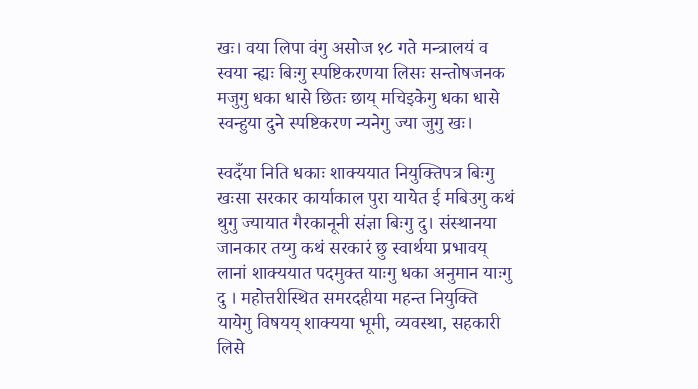खः। वया लिपा वंगु असोज १८ गते मन्त्रालयं व स्वया न्ह्यः बिःगु स्पष्टिकरणया लिसः सन्तोषजनक मजुगु धका धासे छितः छाय् मचिइकेगु धका धासे स्वन्हुया दुने स्पष्टिकरण न्यनेगु ज्या जुगु खः।

स्वदँया निति धकाः शाक्ययात नियुक्तिपत्र बिःगु खःसा सरकार कार्याकाल पुरा यायेत ई मबिउगु कथं थुगु ज्यायात गैरकानूनी संज्ञा बिःगु दु। संस्थानया जानकार तय्गु कथं सरकारं छु स्वार्थया प्रभावय् लानां शाक्ययात पदमुक्त याःगु धका अनुमान याःगु दु । महोत्तरीस्थित समरदहीया महन्त नियुक्ति यायेगु विषयय् शाक्यया भूमी, व्यवस्था, सहकारी लिसे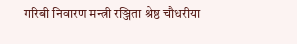गरिबी निवारण मन्त्री रञ्जिता श्रेष्ठ चौधरीया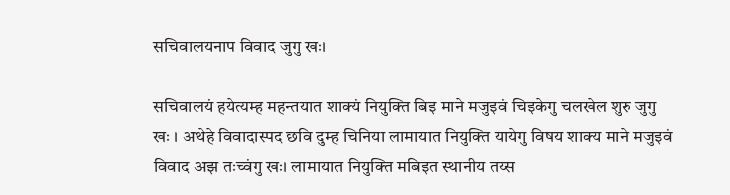सचिवालयनाप विवाद जुगु खः।

सचिवालयं हयेत्यम्ह महन्तयात शाक्यं नियुक्ति बिइ माने मजुइवं चिइकेगु चलखेल शुरु जुगु खः । अथेहे विवादास्पद छवि दुम्ह चिनिया लामायात नियुक्ति यायेगु विषय शाक्य माने मजुइवं विवाद अझ तःच्वंगु खः। लामायात नियुक्ति मबिइत स्थानीय तय्स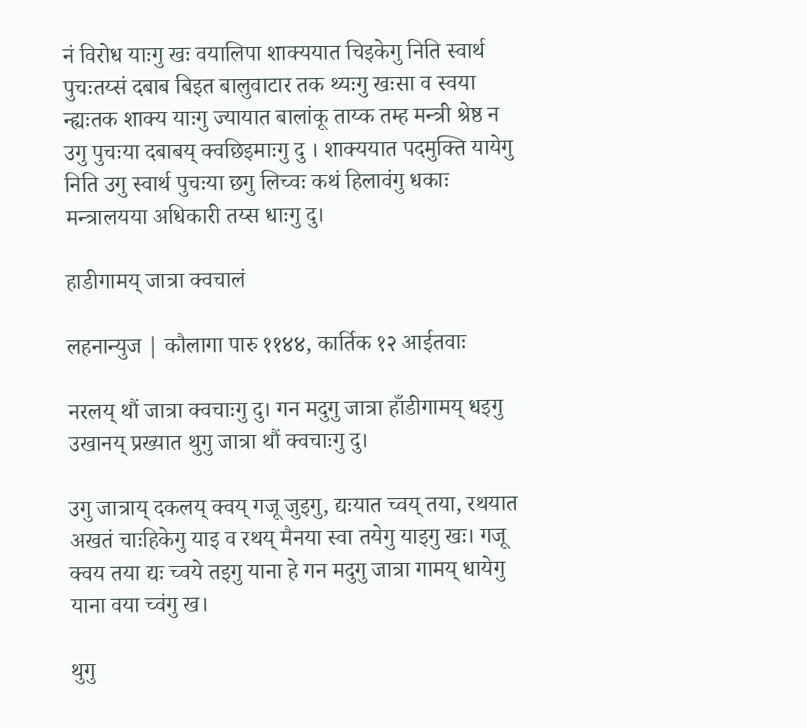नं विरोध याःगु खः वयालिपा शाक्ययात चिइकेगु निति स्वार्थ पुचःतय्सं दबाब बिइत बालुवाटार तक थ्यःगु खःसा व स्वया न्ह्यःतक शाक्य याःगु ज्यायात बालांकू ताय्क तम्ह मन्त्री श्रेष्ठ न उगु पुचःया दबाबय् क्वछिइमाःगु दु । शाक्ययात पदमुक्ति यायेगु निति उगु स्वार्थ पुचःया छगु लिच्वः कथं हिलावंगु धकाः मन्त्रालयया अधिकारी तय्स धाःगु दु।

हाडीगामय् जात्रा क्वचालं

लहनान्युज | कौलागा पारु ११४४, कार्तिक १२ आईतवाः

नरलय् थौं जात्रा क्वचाःगु दु। गन मदुगु जात्रा हाँडीगामय् धइगु उखानय् प्रख्यात थुगु जात्रा थौं क्वचाःगु दु।

उगु जात्राय् दकलय् क्वय् गजू जुइगु, द्यःयात च्वय् तया, रथयात अखतं चाःहिकेगु याइ व रथय् मैनया स्वा तयेगु याइगु खः। गजू क्वय तया द्यः च्वये तइगु याना हे गन मदुगु जात्रा गामय् धायेगु याना वया च्वंगु ख।

थुगु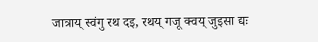जात्राय् स्वंगु रथ दइ, रथय् गजू क्वय् जुइसा द्यः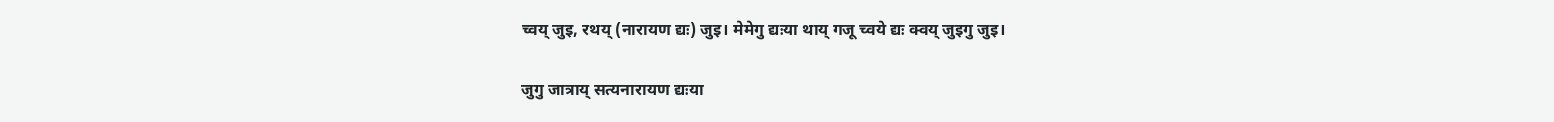च्वय् जुइ, रथय् (नारायण द्यः) जुइ। मेमेगु द्यःया थाय् गजू च्वये द्यः क्वय् जुइगु जुइ।

जुगु जात्राय् सत्यनारायण द्यःया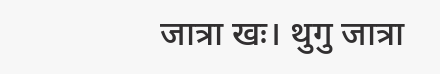जात्रा खः। थुगु जात्रा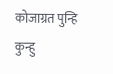कोजाग्रत पुन्हि कुन्हु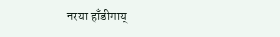नरया हाँडीगाय्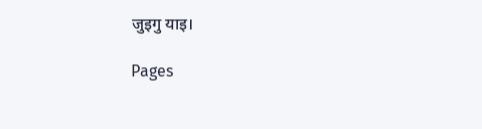जुइगु याइ।

Pages